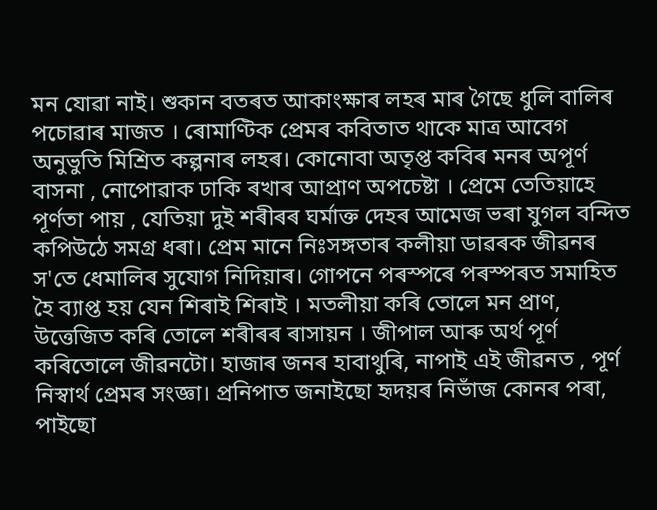মন যোৱা নাই। শুকান বতৰত আকাংক্ষাৰ লহৰ মাৰ গৈছে ধুলি বালিৰ পচোৱাৰ মাজত । ৰোমাণ্টিক প্ৰেমৰ কবিতাত থাকে মাত্ৰ আবেগ অনুভুতি মিশ্ৰিত কল্পনাৰ লহৰ। কোনোবা অতৃপ্ত কবিৰ মনৰ অপূৰ্ণ বাসনা , নোপোৱাক ঢাকি ৰখাৰ আপ্ৰাণ অপচেষ্টা । প্ৰেমে তেতিয়াহে পূৰ্ণতা পায় , যেতিয়া দুই শৰীৰৰ ঘৰ্মাক্ত দেহৰ আমেজ ভৰা যুগল বন্দিত কপিউঠে সমগ্ৰ ধৰা। প্ৰেম মানে নিঃসঙ্গতাৰ কলীয়া ডাৱৰক জীৱনৰ স'তে ধেমালিৰ সুযোগ নিদিয়াৰ। গোপনে পৰস্পৰে পৰস্পৰত সমাহিত হৈ ব্যাপ্ত হয় যেন শিৰাই শিৰাই । মতলীয়া কৰি তোলে মন প্ৰাণ, উত্তেজিত কৰি তোলে শৰীৰৰ ৰাসায়ন । জীপাল আৰু অৰ্থ পূৰ্ণ কৰিতোলে জীৱনটো। হাজাৰ জনৰ হাবাথুৰি, নাপাই এই জীৱনত , পূৰ্ণ নিস্বাৰ্থ প্ৰেমৰ সংজ্ঞা। প্ৰনিপাত জনাইছো হৃদয়ৰ নিভাঁজ কোনৰ পৰা, পাইছো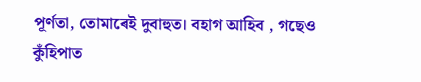পূৰ্ণতা, তোমাৰেই দুবাহুত। বহাগ আহিব , গছেও কুঁহিপাত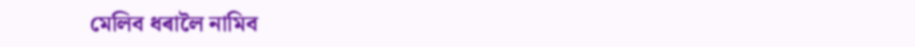মেলিব ধৰালৈ নামিব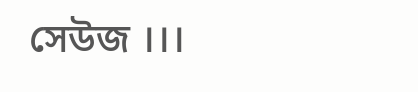সেউজ ।।।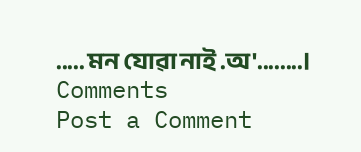..... মন যোৱা নাই .অ'........।
Comments
Post a Comment